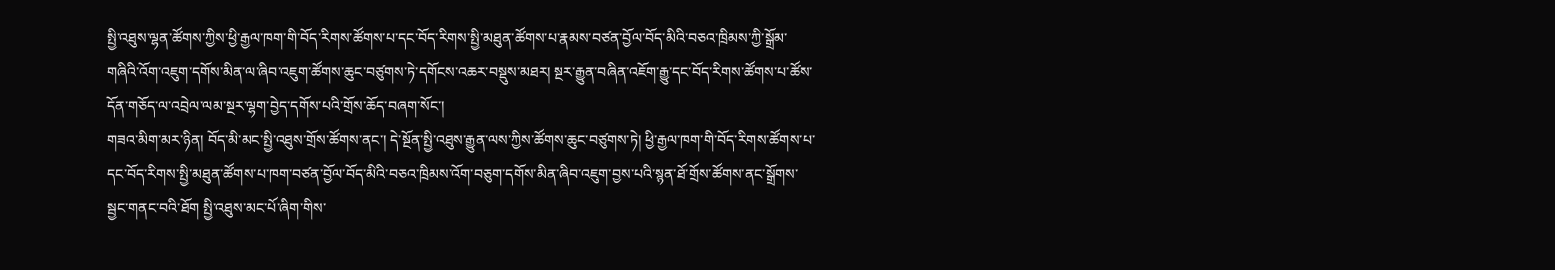སྤྱི་འཐུས་ལྷན་ཚོགས་ཀྱིས་ཕྱི་རྒྱལ་ཁག་གི་བོད་རིགས་ཚོགས་པ་དང་བོད་རིགས་སྤྱི་མཐུན་ཚོགས་པ་རྣམས་བཙན་བྱོལ་བོད་མིའི་བཅའ་ཁྲིམས་ཀྱི་སྒྲོམ་གཞིའི་འོག་འཇུག་དགོས་མིན་ལ་ཞིབ་འཇུག་ཚོགས་ཆུང་བཙུགས་ཏེ་དགོངས་འཆར་བསྡུས་མཐར། སྔར་རྒྱུན་བཞིན་འཇོག་རྒྱུ་དང་བོད་རིགས་ཚོགས་པ་ཚོས་དོན་གཅོད་ལ་འབྲེལ་ལམ་སྔར་ལྷག་བྱེད་དགོས་པའི་གྲོས་ཆོད་བཞག་སོང་།
གཟའ་མིག་མར་ཉིན། བོད་མི་མང་སྤྱི་འཐུས་གྲོས་ཚོགས་ནང་། དེ་སྔོན་སྤྱི་འཐུས་རྒྱུན་ལས་ཀྱིས་ཚོགས་ཆུང་བཙུགས་ཏེ། ཕྱི་རྒྱལ་ཁག་གི་བོད་རིགས་ཚོགས་པ་དང་བོད་རིགས་སྤྱི་མཐུན་ཚོགས་པ་ཁག་བཙན་བྱོལ་བོད་མིའི་བཅའ་ཁྲིམས་འོག་བཅུག་དགོས་མིན་ཞིབ་འཇུག་བྱས་པའི་སྙན་ཐོ་གྲོས་ཚོགས་ནང་སྒྲོགས་སྦྱང་གནང་བའི་ཐོག སྤྱི་འཐུས་མང་པོ་ཞིག་གིས་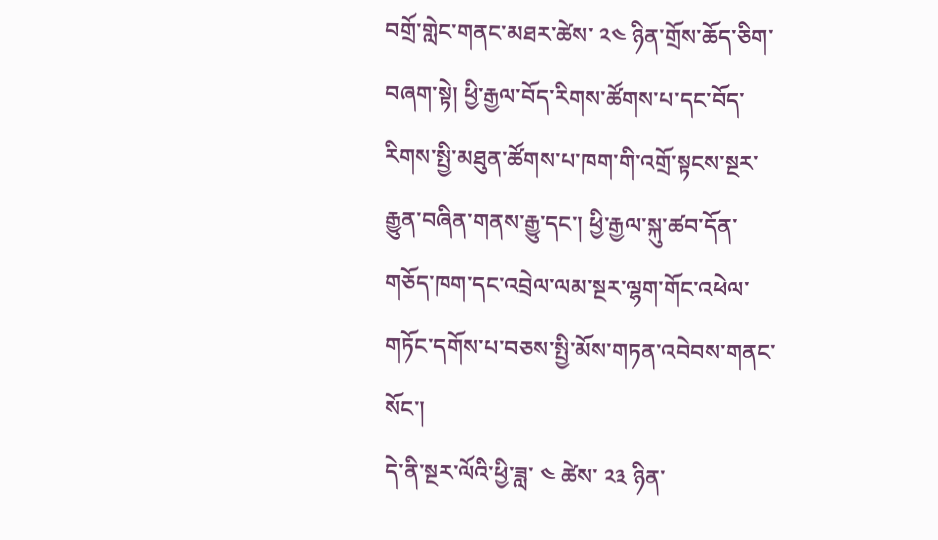བགྲོ་གླེང་གནང་མཐར་ཚེས་ ༢༤ ཉིན་གྲོས་ཆོད་ཅིག་བཞག་སྟེ། ཕྱི་རྒྱལ་བོད་རིགས་ཚོགས་པ་དང་བོད་རིགས་སྤྱི་མཐུན་ཚོགས་པ་ཁག་གི་འགྲོ་སྟངས་སྔར་རྒྱུན་བཞིན་གནས་རྒྱུ་དང་། ཕྱི་རྒྱལ་སྐུ་ཚབ་དོན་གཅོད་ཁག་དང་འབྲེལ་ལམ་སྔར་ལྷག་གོང་འཕེལ་གཏོང་དགོས་པ་བཅས་སྤྱི་མོས་གཏན་འབེབས་གནང་སོང་།
དེ་ནི་སྔར་ལོའི་ཕྱི་ཟླ་ ༤ ཚེས་ ༢༣ ཉིན་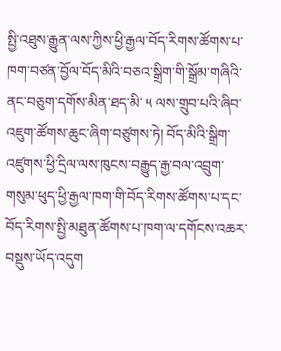སྤྱི་འཐུས་རྒྱུན་ལས་ཀྱིས་ཕྱི་རྒྱལ་བོད་རིགས་ཚོགས་པ་ཁག་བཙན་བྱོལ་བོད་མིའི་བཅའ་སྒྲིག་གི་སྒྲོམ་གཞིའི་ནང་བཅུག་དགོས་མིན་ཐད་མི་ ༥ ལས་གྲུབ་པའི་ཞིབ་འཇུག་ཚོགས་ཆུང་ཞིག་བཙུགས་ཏེ། བོད་མིའི་སྒྲིག་འཛུགས་ཕྱི་དྲིལ་ལས་ཁུངས་བརྒྱུད་རྒྱ་བལ་འབྲུག་གསུམ་ཕུད་ཕྱི་རྒྱལ་ཁག་གི་བོད་རིགས་ཚོགས་པ་དང་བོད་རིགས་སྤྱི་མཐུན་ཚོགས་པ་ཁག་ལ་དགོངས་འཆར་བསྡུས་ཡོད་འདུག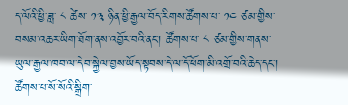ད་ལོའི་ཕྱི་ཟླ་ ༨ ཚེས་ ༡༣ ཉིན་ཕྱི་རྒྱལ་བོད་རིགས་ཚོགས་པ་ ༡༤ ཙམ་གྱིས་བསམ་འཆར་ཡིག་ཐོག་ནས་འབྱོར་བའི་ནང་། ཚོགས་པ་ ༨ ཙམ་གྱིས་གནས་ཡུལ་རྒྱལ་ཁབ་ལ་དེབ་སྐྱེལ་བྱས་ཡོད་སྟབས་དེ་ལ་དོ་ཕོག་མི་འགྲོ་བའི་ཆེད་དང་། ཚོགས་པ་སོ་སོའི་སྒྲིག་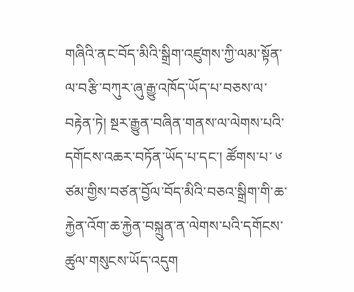གཞིའི་ནང་བོད་མིའི་སྒྲིག་འཛུགས་ཀྱི་ལམ་སྟོན་ལ་བརྩི་བཀུར་ཞུ་རྒྱུ་འཁོད་ཡོད་པ་བཅས་ལ་བརྟེན་ཏེ། སྔར་རྒྱུན་བཞིན་གནས་ལ་ལེགས་པའི་དགོངས་འཆར་བཏོན་ཡོད་པ་དང་། ཚོགས་པ་ ༦ ཙམ་གྱིས་བཙན་བྱོལ་བོད་མིའི་བཅའ་སྒྲིག་གི་ཆ་རྐྱེན་འོག་ཆ་རྐྱེན་བསྐྲུན་ན་ལེགས་པའི་དགོངས་ཚུལ་གསུངས་ཡོད་འདུག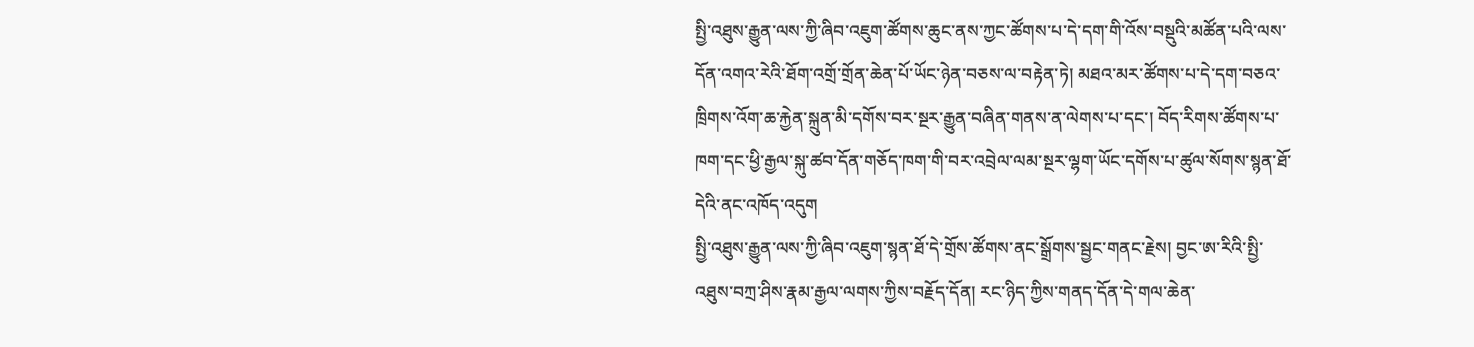སྤྱི་འཐུས་རྒྱུན་ལས་ཀྱི་ཞིབ་འཇུག་ཚོགས་ཆུང་ནས་ཀྱང་ཚོགས་པ་དེ་དག་གི་འོས་བསྡུའི་མཚོན་པའི་ལས་དོན་འགའ་རེའི་ཐོག་འགྲོ་གྲོན་ཆེན་པོ་ཡོང་ཉེན་བཅས་ལ་བརྟེན་ཏེ། མཐའ་མར་ཚོགས་པ་དེ་དག་བཅའ་ཁྲིགས་འོག་ཆ་རྐྱེན་སྐྲུན་མི་དགོས་བར་སྔར་རྒྱུན་བཞིན་གནས་ན་ལེགས་པ་དང་། བོད་རིགས་ཚོགས་པ་ཁག་དང་ཕྱི་རྒྱལ་སྐུ་ཚབ་དོན་གཅོད་ཁག་གི་བར་འབྲེལ་ལམ་སྔར་ལྷག་ཡོང་དགོས་པ་ཚུལ་སོགས་སྙན་ཐོ་དེའི་ནང་འཁོད་འདུག
སྤྱི་འཐུས་རྒྱུན་ལས་ཀྱི་ཞིབ་འཇུག་སྙན་ཐོ་དེ་གྲོས་ཚོགས་ནང་སྒྲོགས་སྦྱང་གནང་རྗེས། བྱང་ཨ་རིའི་སྤྱི་འཐུས་བཀྲ་ཤིས་རྣམ་རྒྱལ་ལགས་ཀྱིས་བརྗོད་དོན། རང་ཉིད་ཀྱིས་གནད་དོན་དེ་གལ་ཆེན་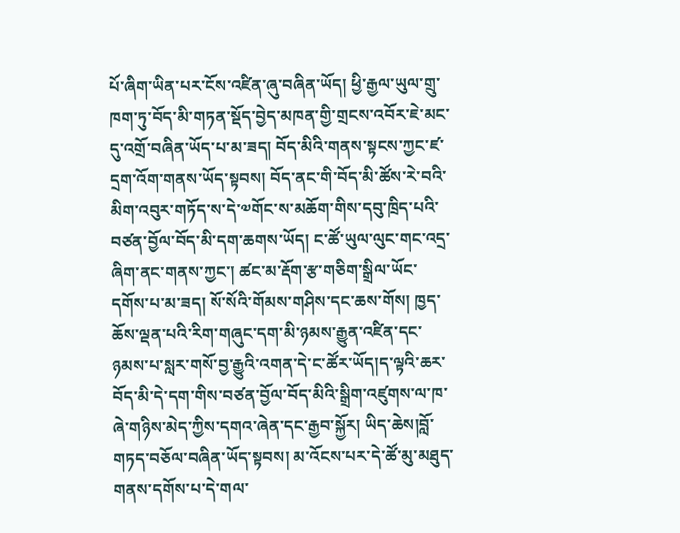པོ་ཞིག་ཡིན་པར་ངོས་འཛིན་ཞུ་བཞིན་ཡོད། ཕྱི་རྒྱལ་ཡུལ་གྲུ་ཁག་ཏུ་བོད་མི་གཏན་སྡོད་བྱེད་མཁན་གྱི་གྲངས་འབོར་ཇེ་མང་དུ་འགྲོ་བཞིན་ཡོད་པ་མ་ཟད། བོད་མིའི་གནས་སྟངས་ཀྱང་ཛ་དྲག་འོག་གནས་ཡོད་སྟབས། བོད་ནང་གི་བོད་མི་ཚོས་རེ་བའི་མིག་འབུར་གཏོད་ས་དེ་༧གོང་ས་མཆོག་གིས་དབུ་ཁྲིད་པའི་བཙན་བྱོལ་བོད་མི་དག་ཆགས་ཡོད། ང་ཚོ་ཡུལ་ལུང་གང་འདྲ་ཞིག་ནང་གནས་ཀྱང་། ཚང་མ་རྡོག་རྩ་གཅིག་སྒྲིལ་ཡོང་དགོས་པ་མ་ཟད། སོ་སོའི་གོམས་གཤིས་དང་ཆས་གོས། ཁྱད་ཆོས་ལྡན་པའི་རིག་གཞུང་དག་མི་ཉམས་རྒྱུན་འཛིན་དང་ཉམས་པ་སླར་གསོ་བྱ་རྒྱུའི་འགན་དེ་ང་ཚོར་ཡོད།ད་ལྟའི་ཆར་བོད་མི་དེ་དག་གིས་བཙན་བྱོལ་བོད་མིའི་སྒྲིག་འཛུགས་ལ་ཁ་ཞེ་གཉིས་མེད་ཀྱིས་དགའ་ཞེན་དང་རྒྱབ་སྐྱོར། ཡིད་ཆེས།བློ་གཏད་བཅོལ་བཞིན་ཡོད་སྟབས། མ་འོངས་པར་དེ་ཚོ་མུ་མཐུད་གནས་དགོས་པ་དེ་གལ་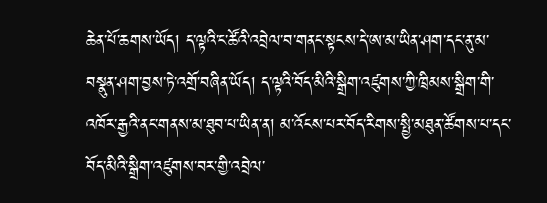ཆེན་པོ་ཆགས་ཡོད། ད་ལྟའི་ང་ཚོའི་འབྲེལ་བ་གནང་སྟངས་དེ་ཨ་མ་ཡིན་ཤག་དང་ནུ་མ་བསྣུན་ཤག་བྱས་ཏེ་འགྲོ་བཞིན་ཡོད། ད་ལྟའི་བོད་མིའི་སྒྲིག་འཛུགས་ཀྱི་ཁྲིམས་སྒྲིག་གི་འཁོར་རྒྱའི་ནང་གནས་མ་ཐུབ་པ་ཡིན་ན། མ་འོངས་པར་བོད་རིགས་སྤྱི་མཐུན་ཚོགས་པ་དང་བོད་མིའི་སྒྲིག་འཛུགས་བར་གྱི་འབྲེལ་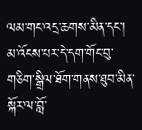ལམ་གང་འདྲ་ཆགས་མིན་དང་། མ་འོངས་པར་དེ་དག་གོང་བུ་གཅིག་སྒྲིལ་ཐོག་གནས་ཐུབ་མིན་སྐོར་ལ་བློ་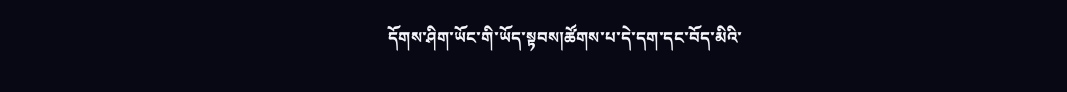དོགས་ཤིག་ཡོང་གི་ཡོད་སྟབས།ཚོགས་པ་དེ་དག་དང་བོད་མིའི་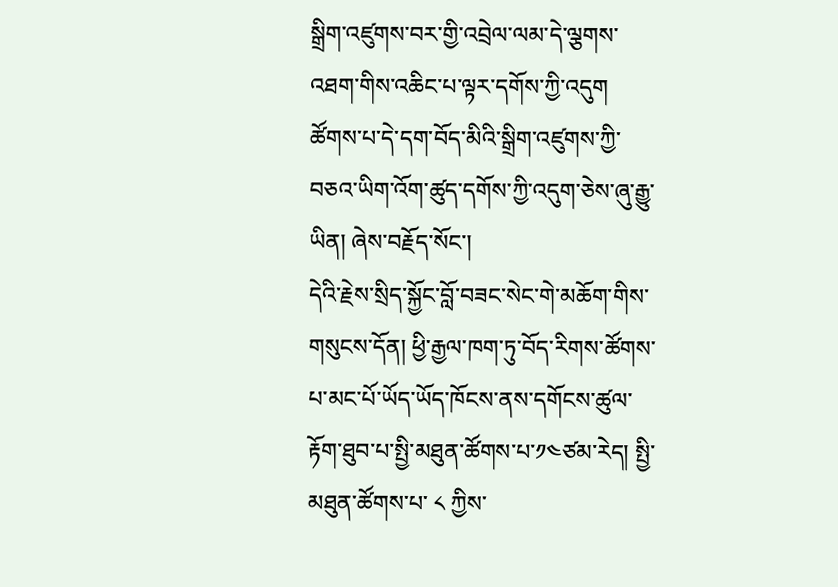སྒྲིག་འཛུགས་བར་གྱི་འབྲེལ་ལམ་དེ་ལྕགས་འཐག་གིས་འཆིང་པ་ལྟར་དགོས་ཀྱི་འདུག ཚོགས་པ་དེ་དག་བོད་མིའི་སྒྲིག་འཛུགས་ཀྱི་བཅའ་ཡིག་འོག་ཚུད་དགོས་ཀྱི་འདུག་ཅེས་ཞུ་རྒྱུ་ཡིན། ཞེས་བརྗོད་སོང་།
དེའི་རྗེས་སྲིད་སྐྱོང་བློ་བཟང་སེང་གེ་མཆོག་གིས་གསུངས་དོན། ཕྱི་རྒྱལ་ཁག་ཏུ་བོད་རིགས་ཚོགས་པ་མང་པོ་ཡོད་ཡོད་ཁོངས་ནས་དགོངས་ཚུལ་རྟོག་ཐུབ་པ་སྤྱི་མཐུན་ཚོགས་པ་༡༤ཙམ་རེད། སྤྱི་མཐུན་ཚོགས་པ་ ༨ ཀྱིས་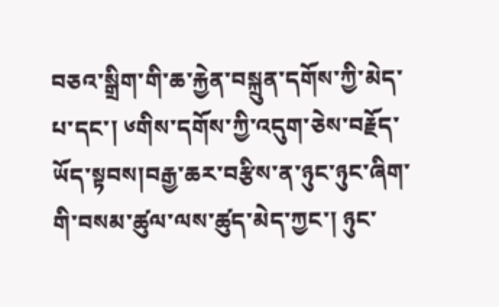བཅའ་སྒྲིག་གི་ཆ་རྐྱེན་བསྐྲུན་དགོས་ཀྱི་མེད་པ་དང་། ༦གིས་དགོས་ཀྱི་འདུག་ཅེས་བརྗོད་ཡོད་སྟབས།བརྒྱ་ཆར་བརྩིས་ན་ཉུང་ཉུང་ཞིག་གི་བསམ་ཚུལ་ལས་ཚུད་མེད་ཀྱང་། ཉུང་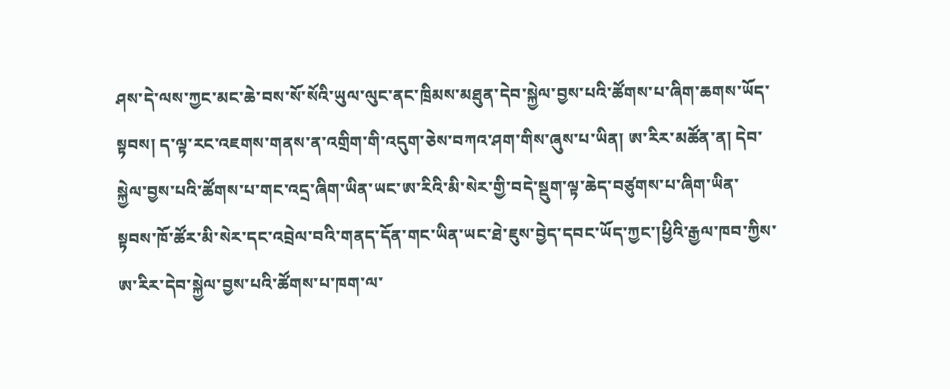ཤས་དེ་ལས་ཀྱང་མང་ཆེ་བས་སོ་སོའི་ཡུལ་ལུང་ནང་ཁྲིམས་མཐུན་དེབ་སྐྱེལ་བྱས་པའི་ཚོགས་པ་ཞིག་ཆགས་ཡོད་སྟབས། ད་ལྟ་རང་འཇགས་གནས་ན་འགྲིག་གི་འདུག་ཅེས་བཀའ་ཤག་གིས་ཞུས་པ་ཡིན། ཨ་རིར་མཚོན་ན། དེབ་སྐྱེལ་བྱས་པའི་ཚོགས་པ་གང་འདྲ་ཞིག་ཡིན་ཡང་ཨ་རིའི་མི་སེར་གྱི་བདེ་སྡུག་ལྟ་ཆེད་བཙུགས་པ་ཞིག་ཡིན་སྟབས་ཁོ་ཚོར་མི་སེར་དང་འབྲེལ་བའི་གནད་དོན་གང་ཡིན་ཡང་ཐེ་ཇུས་བྱེད་དབང་ཡོད་ཀྱང་།ཕྱིའི་རྒྱལ་ཁབ་ཀྱིས་ཨ་རིར་དེབ་སྐྱེལ་བྱས་པའི་ཚོགས་པ་ཁག་ལ་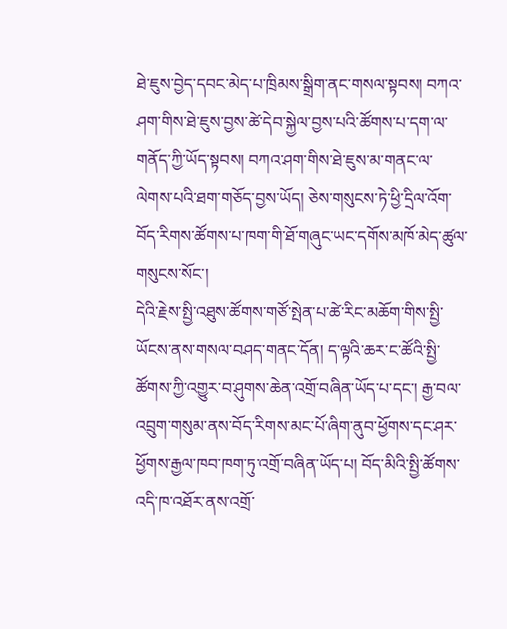ཐེ་ཇུས་བྱེད་དབང་མེད་པ་ཁྲིམས་སྒྲིག་ནང་གསལ་སྟབས། བཀའ་ཤག་གིས་ཐེ་ཇུས་བྱས་ཚེ་དེབ་སྐྱེལ་བྱས་པའི་ཚོགས་པ་དག་ལ་གནོད་ཀྱི་ཡོད་སྟབས། བཀའ་ཤག་གིས་ཐེ་ཇུས་མ་གནང་ལ་ལེགས་པའི་ཐག་གཅོད་བྱས་ཡོད། ཅེས་གསུངས་ཏེ་ཕྱི་དྲིལ་འོག་བོད་རིགས་ཚོགས་པ་ཁག་གི་ཐོ་གཞུང་ཡང་དགོས་མཁོ་མེད་ཚུལ་གསུངས་སོང་།
དེའི་རྗེས་སྤྱི་འཐུས་ཚོགས་གཙོ་སྤེན་པ་ཚེ་རིང་མཆོག་གིས་སྤྱི་ཡོངས་ནས་གསལ་བཤད་གནང་དོན། ད་ལྟའི་ཆར་ང་ཚོའི་སྤྱི་ཚོགས་ཀྱི་འགྱུར་བ་ཤུགས་ཆེན་འགྲོ་བཞིན་ཡོད་པ་དང་། རྒྱ་བལ་འབྲུག་གསུམ་ནས་བོད་རིགས་མང་པོ་ཞིག་ནུབ་ཕྱོགས་དང་ཤར་ཕྱོགས་རྒྱལ་ཁབ་ཁག་ཏུ་འགྲོ་བཞིན་ཡོད་པ། བོད་མིའི་སྤྱི་ཚོགས་འདི་ཁ་འཐོར་ནས་འགྲོ་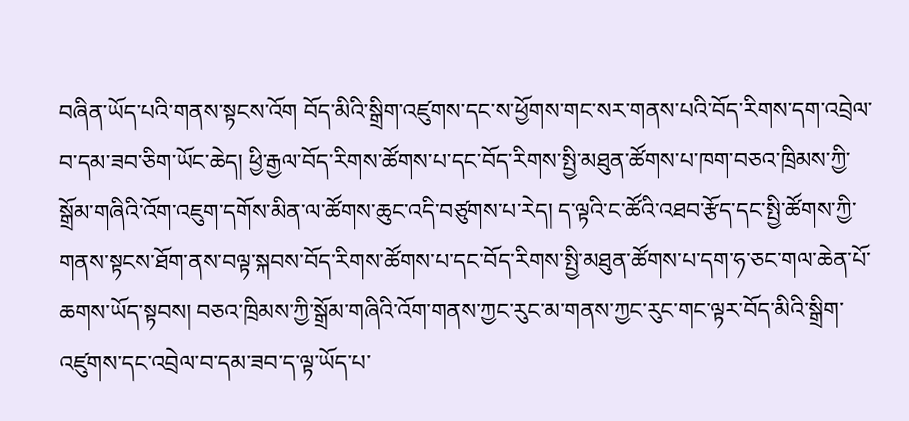བཞིན་ཡོད་པའི་གནས་སྟངས་འོག བོད་མིའི་སྒྲིག་འཛུགས་དང་ས་ཕྱོགས་གང་སར་གནས་པའི་བོད་རིགས་དག་འབྲེལ་བ་དམ་ཟབ་ཅིག་ཡོང་ཆེད། ཕྱི་རྒྱལ་བོད་རིགས་ཚོགས་པ་དང་བོད་རིགས་སྤྱི་མཐུན་ཚོགས་པ་ཁག་བཅའ་ཁྲིམས་ཀྱི་སྒྲོམ་གཞིའི་འོག་འཇུག་དགོས་མིན་ལ་ཚོགས་ཆུང་འདི་བཙུགས་པ་རེད། ད་ལྟའི་ང་ཚོའི་འཐབ་རྩོད་དང་སྤྱི་ཚོགས་ཀྱི་གནས་སྟངས་ཐོག་ནས་བལྟ་སྐབས་བོད་རིགས་ཚོགས་པ་དང་བོད་རིགས་སྤྱི་མཐུན་ཚོགས་པ་དག་ཧ་ཅང་གལ་ཆེན་པོ་ཆགས་ཡོད་སྟབས། བཅའ་ཁྲིམས་ཀྱི་སྒྲོམ་གཞིའི་འོག་གནས་ཀྱང་རུང་མ་གནས་ཀྱང་རུང་གང་ལྟར་བོད་མིའི་སྒྲིག་འཛུགས་དང་འབྲེལ་བ་དམ་ཟབ་ད་ལྟ་ཡོད་པ་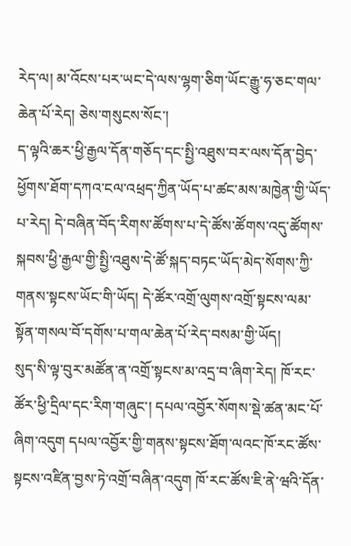རེད་ལ། མ་འོངས་པར་ཡང་དེ་ལས་ལྷག་ཅིག་ཡོང་རྒྱུ་ཧ་ཅང་གལ་ཆེན་པོ་རེད། ཅེས་གསུངས་སོང་།
ད་ལྟའི་ཆར་ཕྱི་རྒྱལ་དོན་གཅོད་དང་སྤྱི་འཐུས་བར་ལས་དོན་བྱེད་ཕྱོགས་ཐོག་དཀའ་ངལ་འཕྲད་ཀྱིན་ཡོད་པ་ཚང་མས་མཁྱེན་གྱི་ཡོད་པ་རེད། དེ་བཞིན་བོད་རིགས་ཚོགས་པ་དེ་ཚོས་ཚོགས་འདུ་ཚོགས་སྐབས་ཕྱི་རྒྱལ་གྱི་སྤྱི་འཐུས་དེ་ཚོ་སྐད་བཏང་ཡོད་མེད་སོགས་ཀྱི་གནས་སྟངས་ཡོང་གི་ཡོད། དེ་ཚོར་འགྲོ་ལུགས་འགྲོ་སྟངས་ལམ་སྟོན་གསལ་བོ་དགོས་པ་གལ་ཆེན་པོ་རེད་བསམ་གྱི་ཡོད།
སུད་སི་ལྟ་བུར་མཚོན་ན་འགྲོ་སྟངས་མ་འདྲ་བ་ཞིག་རེད། ཁོ་རང་ཚོར་ཕྱི་དྲིལ་དང་རིག་གཞུང་། དཔལ་འབྱོར་སོགས་སྡེ་ཚན་མང་པོ་ཞིག་འདུག དཔལ་འབྱོར་གྱི་གནས་སྟངས་ཐོག་ལའང་ཁོ་རང་ཚོས་སྟངས་འཛིན་བྱས་ཏེ་འགྲོ་བཞིན་འདུག ཁོ་རང་ཚོས་ཇི་ནེ་ཝའི་དོན་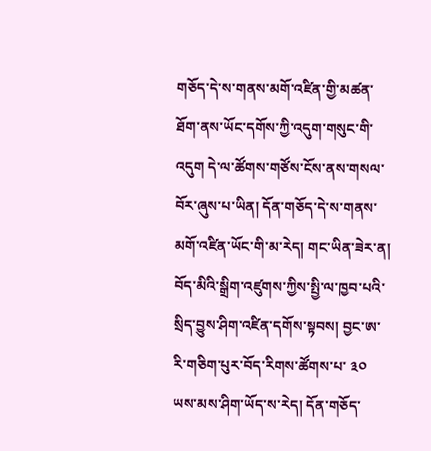གཅོད་དེ་ས་གནས་མགོ་འཛིན་གྱི་མཚན་ཐོག་ནས་ཡོང་དགོས་ཀྱི་འདུག་གསུང་གི་འདུག དེ་ལ་ཚོགས་གཙོས་ངོས་ནས་གསལ་བོར་ཞུས་པ་ཡིན། དོན་གཅོད་དེ་ས་གནས་མགོ་འཛིན་ཡོང་གི་མ་རེད། གང་ཡིན་ཟེར་ན། བོད་མིའི་སྒྲིག་འཛུགས་ཀྱིས་སྤྱི་ལ་ཁྱབ་པའི་སྲིད་བྱུས་ཤིག་འཛིན་དགོས་སྟབས། བྱང་ཨ་རི་གཅིག་པུར་བོད་རིགས་ཚོགས་པ་ ༣༠ ཡས་མས་ཤིག་ཡོད་ས་རེད། དོན་གཅོད་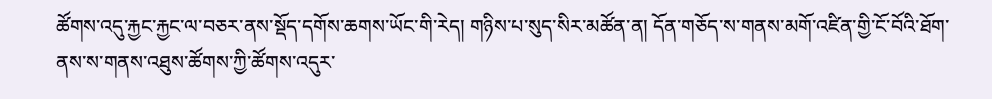ཚོགས་འདུ་རྐྱང་རྐྱང་ལ་བཅར་ནས་སྡོད་དགོས་ཆགས་ཡོང་གི་རེད། གཉིས་པ་སུད་སིར་མཚོན་ན། དོན་གཅོད་ས་གནས་མགོ་འཛིན་གྱི་ངོ་བོའི་ཐོག་ནས་ས་གནས་འཐུས་ཚོགས་ཀྱི་ཚོགས་འདུར་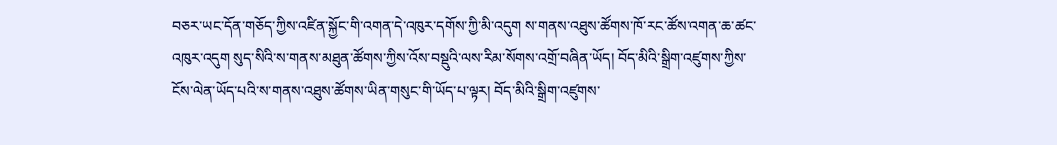བཅར་ཡང་དོན་གཅོད་ཀྱིས་འཛིན་སྐྱོང་གི་འགན་དེ་འཁུར་དགོས་ཀྱི་མི་འདུག ས་གནས་འཐུས་ཚོགས་ཁོ་རང་ཚོས་འགན་ཆ་ཚང་འཁུར་འདུག སུད་སིའི་ས་གནས་མཐུན་ཚོགས་ཀྱིས་འོས་བསྡུའི་ལས་རིམ་སོགས་འགྲོ་བཞིན་ཡོད། བོད་མིའི་སྒྲིག་འཛུགས་ཀྱིས་ངོས་ལེན་ཡོད་པའི་ས་གནས་འཐུས་ཚོགས་ཡིན་གསུང་གི་ཡོད་པ་ལྟར། བོད་མིའི་སྒྲིག་འཛུགས་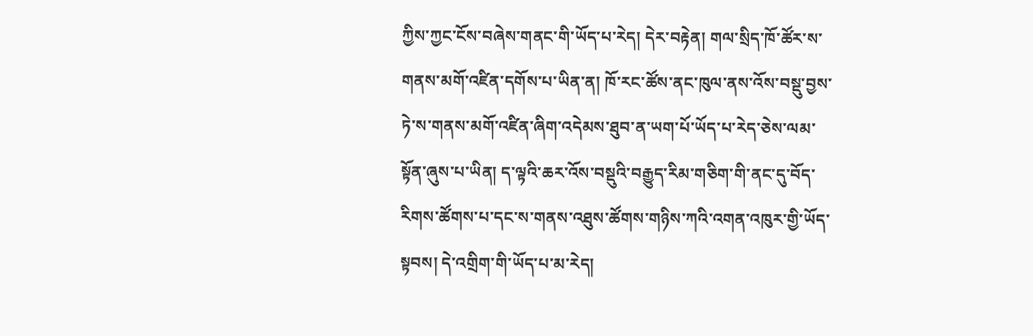ཀྱིས་ཀྱང་ངོས་བཞེས་གནང་གི་ཡོད་པ་རེད། དེར་བརྟེན། གལ་སྲིད་ཁོ་ཚོར་ས་གནས་མགོ་འཛིན་དགོས་པ་ཡིན་ན། ཁོ་རང་ཚོས་ནང་ཁུལ་ནས་འོས་བསྡུ་བྱས་ཏེ་ས་གནས་མགོ་འཛིན་ཞིག་འདེམས་ཐུབ་ན་ཡག་པོ་ཡོད་པ་རེད་ཅེས་ལམ་སྟོན་ཞུས་པ་ཡིན། ད་ལྟའི་ཆར་འོས་བསྡུའི་བརྒྱུད་རིམ་གཅིག་གི་ནང་དུ་བོད་རིགས་ཚོགས་པ་དང་ས་གནས་འཐུས་ཚོགས་གཉིས་ཀའི་འགན་འཁུར་གྱི་ཡོད་སྟབས། དེ་འགྲིག་གི་ཡོད་པ་མ་རེད།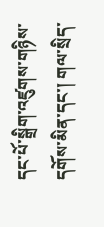དང་པོ་སྒྲིག་འཛུགས་གཉིས་དགོས་མིན་དང་། གལ་སྲིད་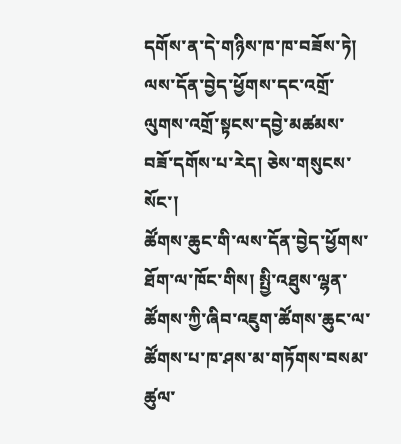དགོས་ན་དེ་གཉིས་ཁ་ཁ་བཟོས་ཏེ། ལས་དོན་བྱེད་ཕྱོགས་དང་འགྲོ་ལུགས་འགྲོ་སྟངས་དབྱེ་མཚམས་བཟོ་དགོས་པ་རེད། ཅེས་གསུངས་སོང་།
ཚོགས་ཆུང་གི་ལས་དོན་བྱེད་ཕྱོགས་ཐོག་ལ་ཁོང་གིས། སྤྱི་འཐུས་ལྷན་ཚོགས་ཀྱི་ཞིབ་འཇུག་ཚོགས་ཆུང་ལ་ཚོགས་པ་ཁ་ཤས་མ་གཏོགས་བསམ་ཚུལ་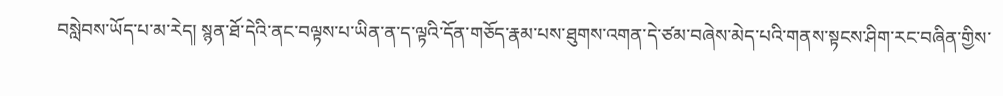བསླེབས་ཡོད་པ་མ་རེད། སྙན་ཐོ་དེའི་ནང་བལྟས་པ་ཡིན་ན་ད་ལྟའི་དོན་གཅོད་རྣམ་པས་ཐུགས་འགན་དེ་ཙམ་བཞེས་མེད་པའི་གནས་སྟངས་ཤིག་རང་བཞིན་གྱིས་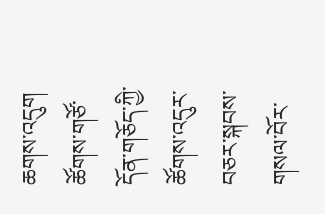ཆགས་འདུག ཚོགས་གཙོ་དོན་གཅོད་ཀྱི་ཚོགས་འདུར་བཅར་སྐབས་གསལ་བོར་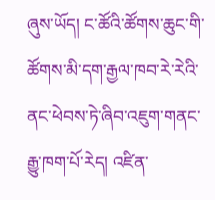ཞུས་ཡོད། ང་ཚོའི་ཚོགས་ཆུང་གི་ཚོགས་མི་དག་རྒྱལ་ཁབ་རེ་རེའི་ནང་ཕེབས་ཏེ་ཞིབ་འཇུག་གནང་རྒྱུ་ཁག་པོ་རེད། འཛིན་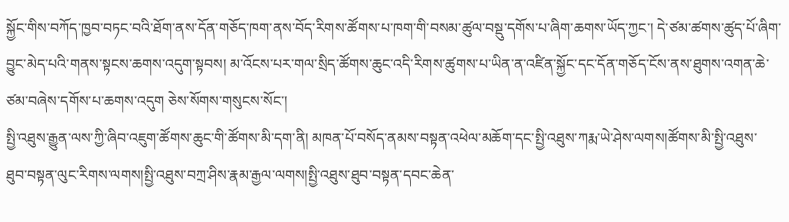སྐྱོང་གིས་བཀོད་ཁྱབ་བཏང་བའི་ཐོག་ནས་དོན་གཅོད་ཁག་ནས་བོད་རིགས་ཚོགས་པ་ཁག་གི་བསམ་ཚུལ་བསྡུ་དགོས་པ་ཞིག་ཆགས་ཡོད་ཀྱང་། དེ་ཙམ་ཚགས་ཚུད་པོ་ཞིག་བྱུང་མེད་པའི་གནས་སྟངས་ཆགས་འདུག་སྟབས། མ་འོངས་པར་གལ་སྲིད་ཚོགས་ཆུང་འདི་རིགས་ཚུགས་པ་ཡིན་ན་འཛིན་སྐྱོང་དང་དོན་གཅོད་ངོས་ནས་ཐུགས་འགན་ཆེ་ཙམ་བཞེས་དགོས་པ་ཆགས་འདུག ཅེས་སོགས་གསུངས་སོང་།
སྤྱི་འཐུས་རྒྱུན་ལས་ཀྱི་ཞིབ་འཇུག་ཚོགས་ཆུང་གི་ཚོགས་མི་དག་ནི། མཁན་པོ་བསོད་ནམས་བསྟན་འཕེལ་མཆོག་དང་སྤྱི་འཐུས་ཀརྨ་ཡེ་ཤེས་ལགས།ཚོགས་མི་སྤྱི་འཐུས་ཐུབ་བསྟན་ལུང་རིགས་ལགས།སྤྱི་འཐུས་བཀྲ་ཤིས་རྣམ་རྒྱལ་ལགས།སྤྱི་འཐུས་ཐུབ་བསྟན་དབང་ཆེན་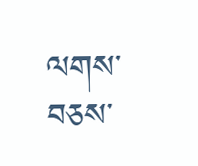ལགས་བཅས་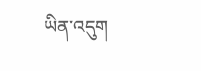ཡིན་འདུག